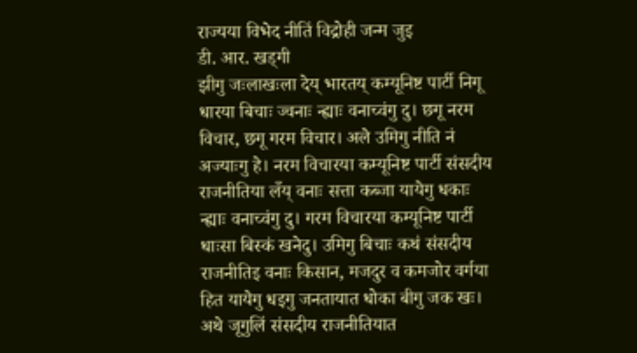राज्यया विभेद नीतिं विद्रोही जन्म जुइ
डी. आर. खड्गी
झीगु जःलाखःला देय् भारतय् कम्यूनिष्ट पार्टी निगू धारया बिचाः ज्वनाः न्ह्याः वनाच्वंगु दु। छगू नरम विचार, छगू गरम विचार। अले उमिगु नीति नं अज्याःगु हे। नरम विचारया कम्यूनिष्ट पार्टी संसदीय राजनीतिया लँय् वनाः सत्ता कब्जा यायेगु धकाः न्ह्याः वनाच्वंगु दु। गरम विचारया कम्यूनिष्ट पार्टी धाःसा बिस्कं खनेदु। उमिगु बिचाः कथं संसदीय राजनीतिइ वनाः किसान, मजदुर व कमजोर वर्गया हित यायेगु धइगु जनतायात धोका बीगु जक खः। अथे जूगुलिं संसदीय राजनीतियात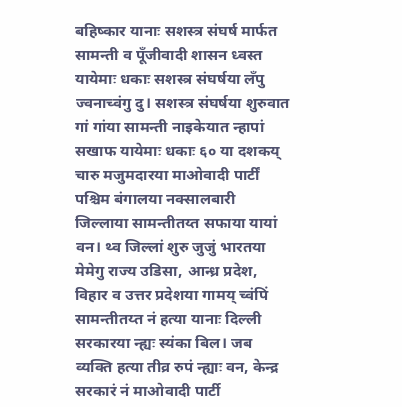बहिष्कार यानाः सशस्त्र संघर्ष मार्फत सामन्ती व पूँजीवादी शासन ध्वस्त यायेमाः धकाः सशस्त्र संघर्षया लँपु ज्वनाच्वंगु दु। सशस्त्र संघर्षया शुरुवात गां गांया सामन्ती नाइकेयात न्हापां सखाफ यायेमाः धकाः ६० या दशकय् चारु मजुमदारया माओवादी पार्टीं पश्चिम बंगालया नक्सालबारी जिल्लाया सामन्तीतय्त सफाया यायां वन। थ्व जिल्लां शुरु जुजुं भारतया मेमेगु राज्य उडिसा, आन्ध्र प्रदेश, विहार व उत्तर प्रदेशया गामय् च्वंपिं सामन्तीतय्त नं हत्या यानाः दिल्ली सरकारया न्ह्यः स्यंका बिल। जब व्यक्ति हत्या तीव्र रुपं न्ह्याः वन, केन्द्र सरकारं नं माओवादी पार्टी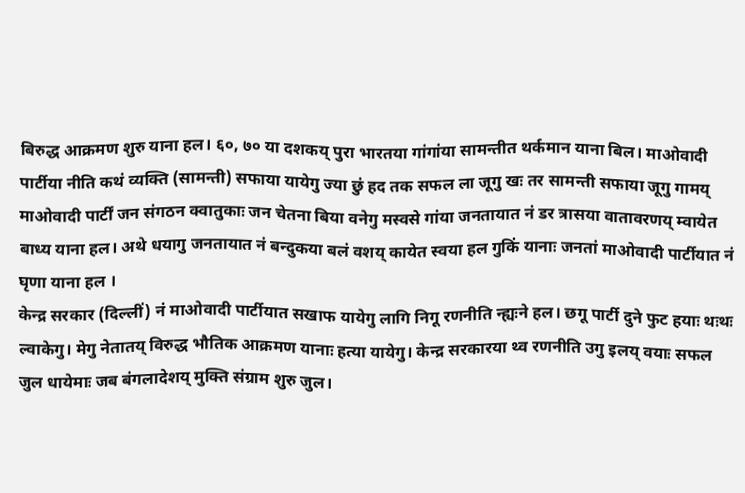बिरुद्ध आक्रमण शुरु याना हल। ६०, ७० या दशकय् पुरा भारतया गांगांया सामन्तीत थर्कमान याना बिल। माओवादी पार्टीया नीति कथं व्यक्ति (सामन्ती) सफाया यायेगु ज्या छुं हद तक सफल ला जूगु खः तर सामन्ती सफाया जूगु गामय् माओवादी पार्टीं जन संगठन क्वातुकाः जन चेतना बिया वनेगु मस्वसे गांया जनतायात नं डर त्रासया वातावरणय् म्वायेत बाध्य याना हल। अथे धयागु जनतायात नं बन्दुकया बलं वशय् कायेत स्वया हल गुकिं यानाः जनतां माओवादी पार्टीयात नं घृणा याना हल ।
केन्द्र सरकार (दिल्लीं) नं माओवादी पार्टीयात सखाफ यायेगु लागि निगू रणनीति न्ह्यःने हल। छगू पार्टी दुने फुट हयाः थःथः ल्वाकेगु। मेगु नेतातय् विरुद्ध भौतिक आक्रमण यानाः हत्या यायेगु। केन्द्र सरकारया थ्व रणनीति उगु इलय् वयाः सफल जुल धायेमाः जब बंगलादेशय् मुक्ति संग्राम शुरु जुल।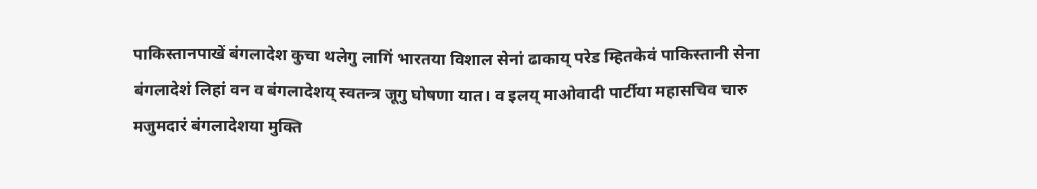पाकिस्तानपाखें बंगलादेश कुचा थलेगु लागिं भारतया विशाल सेनां ढाकाय् परेड म्हितकेवं पाकिस्तानी सेना बंगलादेशं लिहां वन व बंगलादेशय् स्वतन्त्र जूगु घोषणा यात। व इलय् माओवादी पार्टीया महासचिव चारु मजुमदारं बंगलादेशया मुक्ति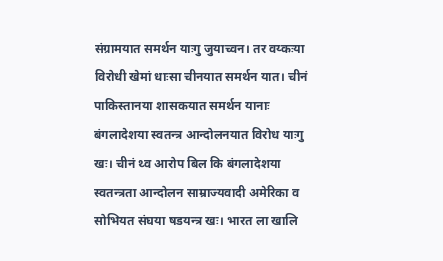संग्रामयात समर्थन याःगु जुयाच्वन। तर वय्कःया विरोधी खेमां धाःसा चीनयात समर्थन यात। चीनं पाकिस्तानया शासकयात समर्थन यानाः बंगलादेशया स्वतन्त्र आन्दोलनयात विरोध याःगु खः। चीनं थ्व आरोप बिल कि बंगलादेशया स्वतन्त्रता आन्दोलन साम्राज्यवादी अमेरिका व सोभियत संघया षडयन्त्र खः। भारत ला खालि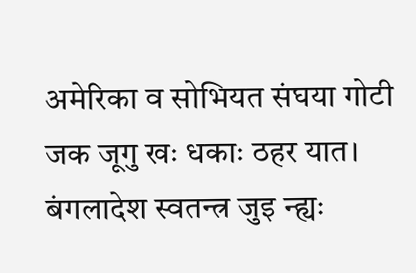अमेरिका व सोभियत संघया गोटी जक जूगु खः धकाः ठहर यात। बंगलादेश स्वतन्त्र जुइ न्ह्यः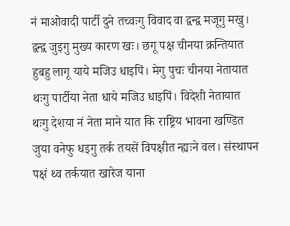नं माओवादी पार्टी दुने तच्वःगु विवाद वा द्वन्द्व मजूगु मखु। द्वन्द्व जुइगु मुख्य कारण खः। छगू पक्ष चीनया क्रन्तियात हुबहु लागू याये मजिउ धाइपिं। मेगु पुचः चीनया नेतायात थःगु पार्टीया नेता धाये मजिउ धाइपिं। विदेशी नेतायात थःगु देशया नं नेता माने यात कि राष्ट्रिय भावना खण्डित जुया वनेफु धइगु तर्क तयसें विपक्षीत न्ह्यःने वल। संस्थापन पक्षं थ्व तर्कयात खारेज याना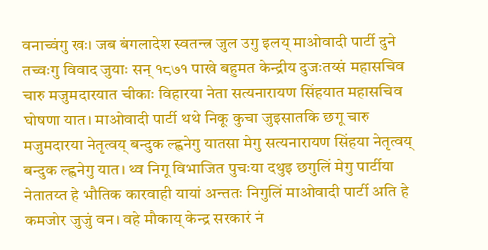वनाच्वंगु खः। जब बंगलादेश स्वतन्त्र जुल उगु इलय् माओवादी पार्टी दुने तच्वःगु विवाद जुयाः सन् १८७१ पाखे बहुमत केन्द्रीय दुजःतय्सं महासचिव चारु मजुमदारयात चीकाः विहारया नेता सत्यनारायण सिंहयात महासचिव घोषणा यात। माओवादी पार्टी थथे निकू कुचा जुइसातकि छगू चारु मजुमदारया नेतृत्वय् बन्दुक ल्ह्वनेगु यातसा मेगु सत्यनारायण सिंहया नेतृत्वय् बन्दुक ल्ह्वनेगु यात। थ्व निगू विभाजित पुचःया दथुइ छगुलिं मेगु पार्टीया नेतातय्त हे भौतिक कारवाही यायां अन्ततः निगुलिं माओवादी पार्टी अति हे कमजोर जुजुं वन। वहे मौकाय् केन्द्र सरकारं नं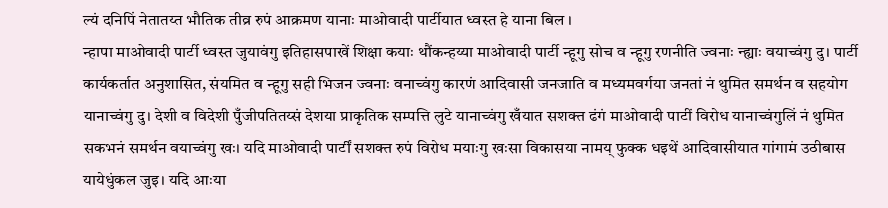ल्यं दनिपिं नेतातय्त भौतिक तीव्र रुपं आक्रमण यानाः माओवादी पार्टीयात ध्वस्त हे याना बिल ।
न्हापा माओवादी पार्टी ध्वस्त जुयावंगु इतिहासपाखें शिक्षा कयाः थौंकन्हय्या माओवादी पार्टी न्हूगु सोच व न्हूगु रणनीति ज्वनाः न्ह्याः वयाच्वंगु दु। पार्टी कार्यकर्तात अनुशासित, संयमित व न्हूगु सही भिजन ज्वनाः वनाच्वंगु कारणं आदिवासी जनजाति व मध्यमवर्गया जनतां नं थुमित समर्थन व सहयोग यानाच्वंगु दु। देशी व विदेशी पुँजीपतितय्सं देशया प्राकृतिक सम्पत्ति लुटे यानाच्वंगु खँयात सशक्त ढंगं माओवादी पाटीं विरोध यानाच्वंगुलिं नं थुमित सकभनं समर्थन वयाच्वंगु खः। यदि माओवादी पार्टीं सशक्त रुपं विरोध मयाःगु खःसा विकासया नामय् फुक्क धइथें आदिवासीयात गांगामं उठीबास यायेधुंकल जुइ। यदि आःया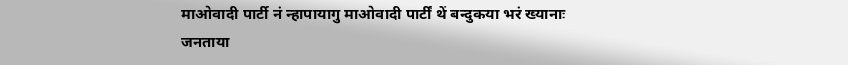माओवादी पार्टी नं न्हापायागु माओवादी पार्टीं थें बन्दुकया भरं ख्यानाः जनताया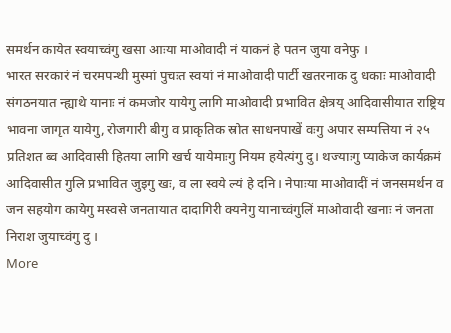समर्थन कायेत स्वयाच्वंगु खसा आःया माओवादी नं याकनं हे पतन जुया वनेफु ।
भारत सरकारं नं चरमपन्थी मुस्मां पुचःत स्वयां नं माओवादी पार्टी खतरनाक दु धकाः माओवादी संगठनयात न्ह्याथे यानाः नं कमजोर यायेगु लागि माओवादी प्रभावित क्षेत्रय् आदिवासीयात राष्ट्रिय भावना जागृत यायेगु, रोजगारी बीगु व प्राकृतिक स्रोत साधनपाखें वःगु अपार सम्पत्तिया नं २५ प्रतिशत ब्व आदिवासी हितया लागि खर्च यायेमाःगु नियम हयेत्यंगु दु। थज्याःगु प्याकेज कार्यक्रमं आदिवासीत गुलि प्रभावित जुइगु खः, व ला स्वये ल्यं हे दनि। नेपाःया माओवादीं नं जनसमर्थन व जन सहयोग कायेगु मस्वसे जनतायात दादागिरी क्यनेगु यानाच्वंगुलिं माओवादी खनाः नं जनता निराश जुयाच्वंगु दु ।
More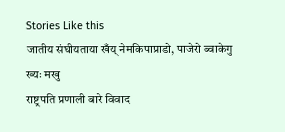Stories Like this
जातीय संघीयताया खँय् नेमकिपाप्राडो, पाजेरो ब्वाकेगु ख्यः मखु
राष्ट्रपति प्रणाली बारे विवाद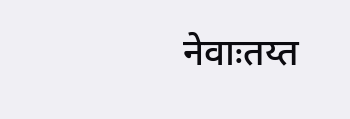नेवाःतय्त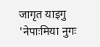जागृत याइगु 'नेपाःमिया नुगः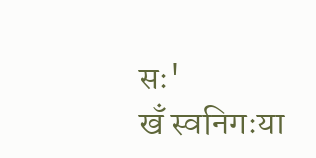सः'
खँ स्वनिगःया